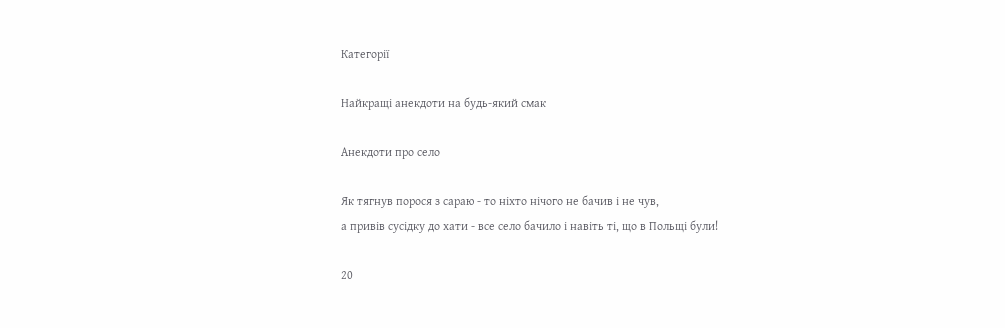Категорії

Найкращі анекдоти на будь-який смак

Анекдоти про село

Як тягнув порося з сараю - то ніхто нічого не бачив і не чув,
а привів сусідку до хати - все село бачило і навіть ті, що в Польщі були!

20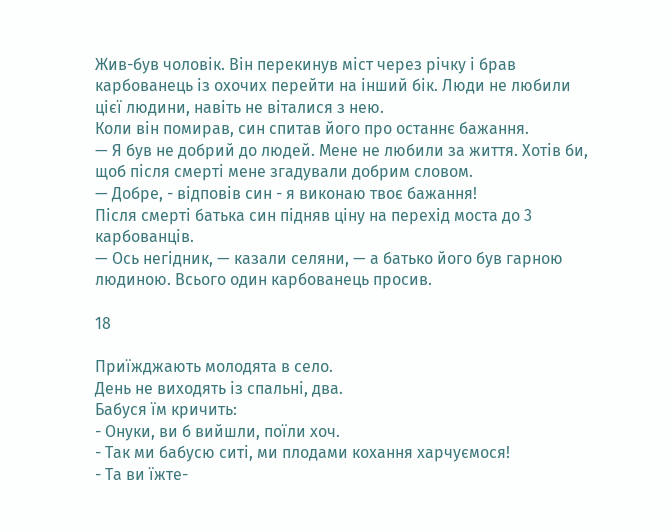Жив-був чоловік. Він перекинув міст через річку і брав карбованець із охочих перейти на інший бік. Люди не любили цієї людини, навіть не віталися з нею.
Коли він помирав, син спитав його про останнє бажання.
— Я був не добрий до людей. Мене не любили за життя. Хотів би, щоб після смерті мене згадували добрим словом.
— Добре, - відповів син - я виконаю твоє бажання!
Після смерті батька син підняв ціну на перехід моста до 3 карбованців.
— Ось негідник, — казали селяни, — а батько його був гарною людиною. Всього один карбованець просив.

18

Приїжджають молодята в село.
День не виходять із спальні, два.
Бабуся їм кричить:
- Онуки, ви б вийшли, поїли хоч.
- Так ми бабусю ситі, ми плодами кохання харчуємося!
- Та ви їжте-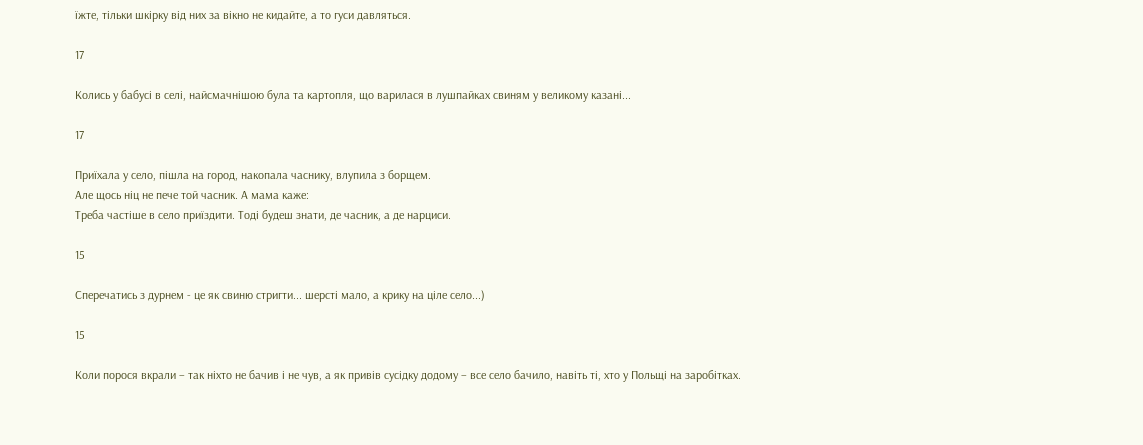їжте, тільки шкірку від них за вікно не кидайте, а то гуси давляться.

17

Колись у бабусі в селі, найсмачнішою була та картопля, що варилася в лушпайках свиням у великому казані...

17

Приїхала у село, пішла на город, накопала часнику, влупила з борщем.
Але щось ніц не пече той часник. А мама каже:
Треба частіше в село приїздити. Тоді будеш знати, де часник, а де нарциси.

15

Сперечатись з дурнем - це як свиню стригти... шерсті мало, а крику на ціле село...)

15

Коли порося вкрали – так ніхто не бачив і не чув, а як привів сусідку додому – все село бачило, навіть ті, хто у Польщі на заробітках.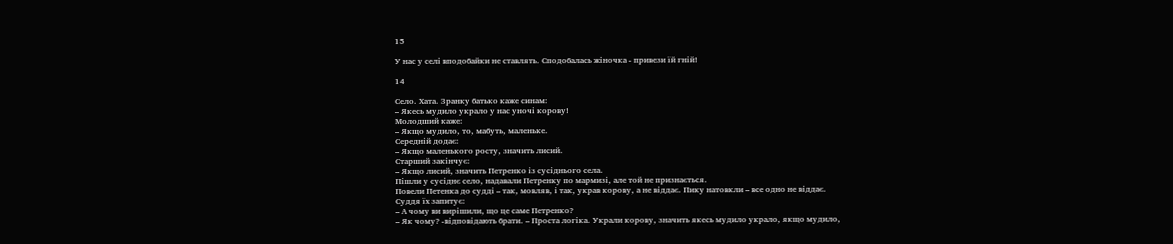15

У нас у селі вподобайки не ставлять. Сподобалась жіночка - привези їй гній!

14

Село. Хата. Зранку батько каже синам:
– Якесь мудило украло у нас уночі корову!
Молодший каже:
– Якщо мудило, то, мабуть, маленьке.
Середній додає:
– Якщо маленького росту, значить лисий.
Старший закінчує:
– Якщо лисий, значить Петренко із сусіднього села.
Пішли у сусіднє село, надавали Петренку по мармизі, але той не признається.
Повели Петенка до судді – так, мовляв, і так, украв корову, а не віддає. Пику натовкли – все одно не віддає.
Суддя їх запитує:
– А чому ви вирішили, що це саме Петренко?
– Як чому? -відповідають брати. – Проста логіка. Украли корову, значить якесь мудило украло, якщо мудило,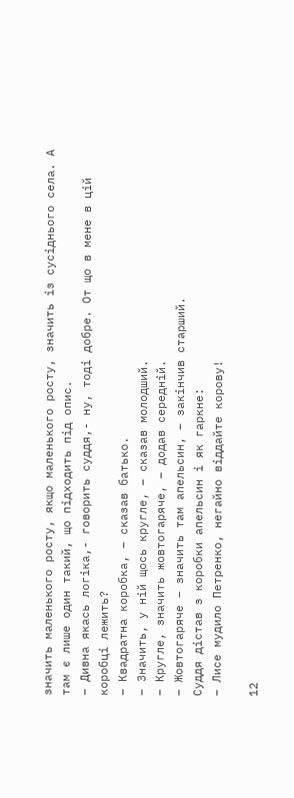значить маленького росту, якщо маленького росту, значить із сусіднього села. А там є лише один такий, що підходить під опис.
– Дивна якась логіка,- говорить суддя,- ну, тоді добре. От що в мене в цій коробці лежить?
– Квадратна коробка, – сказав батько.
– Значить, у ній щось кругле, – сказав молодший.
– Кругле, значить жовтогаряче, – додав середній.
– Жовтогаряче – значить там апельсин, – закінчив старший.
Суддя дістав з коробки апельсин і як гаркне:
– Лисе мудило Петренко, негайно віддайте корову!

12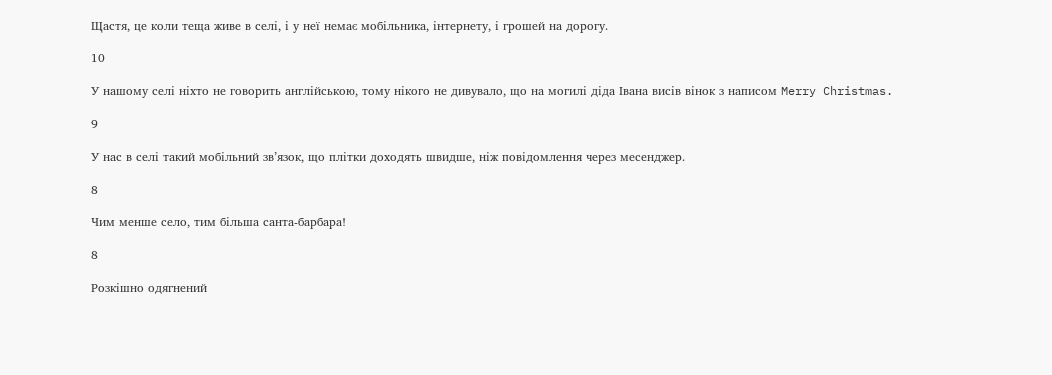Щастя, це коли теща живе в селі, і у неї немає мобільника, інтернету, і грошей на дорогу.

10

У нашому селі ніхто не говорить англійською, тому нікого не дивувало, що на могилі діда Івана висів вінок з написом Merry Christmas.

9

У нас в селі такий мобільний зв’язок, що плітки доходять швидше, ніж повідомлення через месенджер.

8

Чим менше село, тим більша санта-барбара!

8

Розкішно одягнений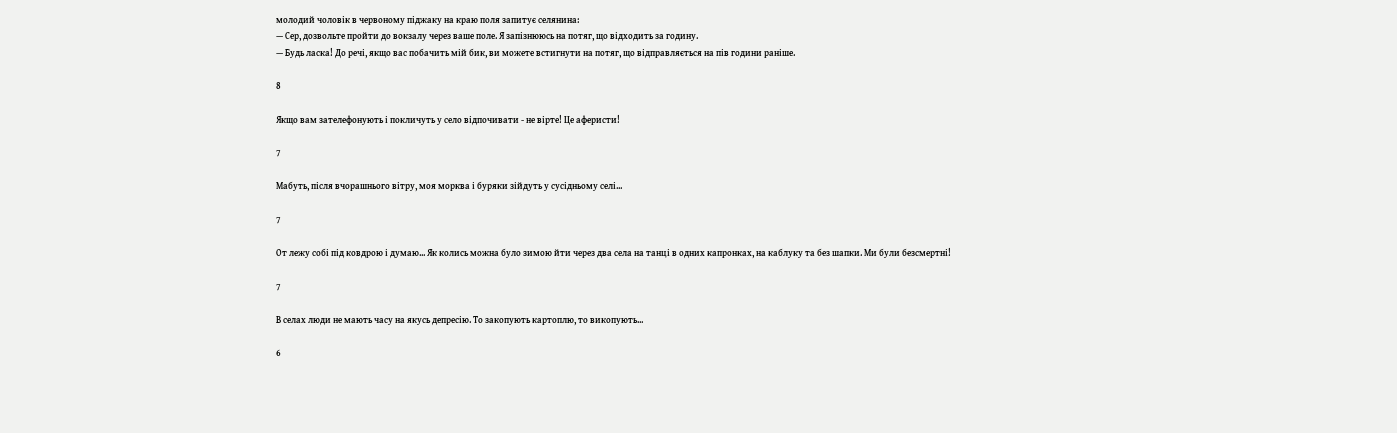молодий чоловік в червоному піджаку на краю поля запитує селянина:
— Сер, дозвольте пройти до вокзалу через ваше поле. Я запізнююсь на потяг, що відходить за годину.
— Будь ласка! До речі, якщо вас побачить мій бик, ви можете встигнути на потяг, що відправляється на пів години раніше.

8

Якщо вам зателефонують і покличуть у село відпочивати - не вірте! Це аферисти!

7

Мабуть, після вчорашнього вітру, моя морква і буряки зійдуть у сусідньому селі...

7

От лежу собі під ковдрою і думаю... Як колись можна було зимою йти через два села на танці в одних капронках, на каблуку та без шапки. Ми були безсмертні!

7

В селах люди не мають часу на якусь депресію. То закопують картоплю, то викопують...

6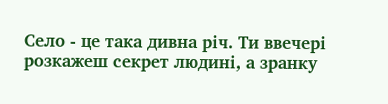Село - це така дивна річ. Ти ввечері розкажеш секрет людині, а зранку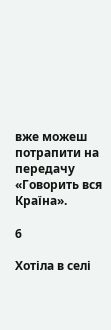вже можеш потрапити на передачу «Говорить вся Країна».

6

Хотіла в селі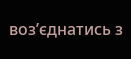воз’єднатись з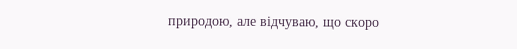природою, але відчуваю, що скоро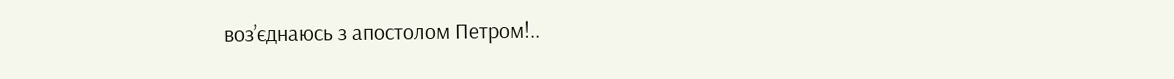воз’єднаюсь з апостолом Петром!..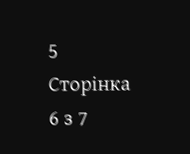5
Сторінка 6 з 7